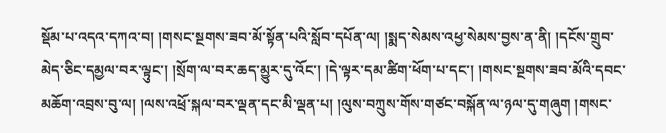སྡོམ་པ་འདའ་དཀའ་བ། །གསང་སྔགས་ཟབ་མོ་སྟོན་པའི་སློབ་དཔོན་ལ། །སྨད་སེམས་འཕྱ་སེམས་བྱས་ན་ནི། །དངོས་གྲུབ་མེད་ཅིང་དམྱལ་བར་ལྟུང་། །སྲོག་ལ་བར་ཆད་མྱུར་དུ་འོང་། །དེ་ལྟར་དམ་ཚིག་ཕོག་པ་དང་། །གསང་སྔགས་ཟབ་མོའི་དབང་མཆོག་འབྲས་བུ་ལ། །ལས་འཕྲོ་སྐལ་བར་ལྡན་དང་མི་ལྡན་པ། །ལུས་བཀྲུས་གོས་གཙང་བསྐོན་ལ་ཉལ་དུ་གཞུག །གསང་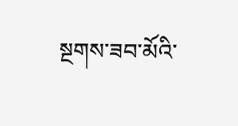སྔགས་ཟབ་མོའི་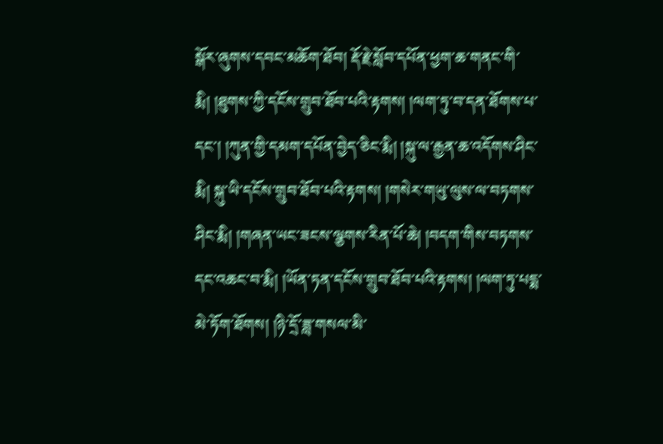སྒོར་ཞུགས་དབང་མཆོག་ཐོབ། རྡོ་རྗེ་སློབ་དཔོན་ཕྱག་ཆ་གནང་གི་རྨི། །ཐུགས་ཀྱི་དངོས་གྲུབ་ཐོབ་པའི་རྟགས། །ལག་ཏུ་བ་དན་ཐོགས་པ་དང་། །ཀུན་གྱི་དམག་དཔོན་བྱེད་ཅིང་རྨི། །སྐུ་ལ་རྒྱན་ཆ་འདོགས་ཤིང་རྨི། སྐུ་ཡི་དངོས་གྲུབ་ཐོབ་པའི་རྟགས། །གསེར་གཡུ་ལུས་ལ་བཏགས་ཤིང་རྨི། །གཞན་ཡང་ཟངས་ལྕགས་རིན་པོ་ཆེ། །བདག་གིས་བཏགས་དང་འཆང་བ་རྨི། །ཡོན་ཏན་དངོས་གྲུབ་ཐོབ་པའི་རྟགས། །ལག་ཏུ་པདྨ་མེ་ཏོག་ཐོགས། །ཉི་དྲོ་ཟླ་གསལ་མི་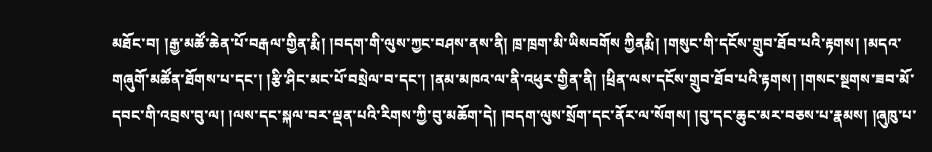མཐོང་བ། །རྒྱ་མཚོ་ཆེན་པོ་བརྒལ་གྱིན་རྨི། །བདག་གི་ལུས་ཀྱང་བཤས་ནས་ནི། ཁྲ་ཁྲག་མི་ཡིསབགོས ཀྱིནརྨི། །གསུང་གི་དངོས་གྲུབ་ཐོབ་པའི་རྟགས། །མདའ་གཞུགོ་མཚོན་ཐོགས་པ་དང་། །རྩི་ཤིང་མང་པོ་བསྲེལ་བ་དང་། །ནམ་མཁའ་ལ་ནི་འཕུར་གྱིན་ནི། །ཕྲིན་ལས་དངོས་གྲུབ་ཐོབ་པའི་རྟགས། །གསང་སྔགས་ཟབ་མོ་དབང་གི་འབྲས་བུ་ལ། །ལས་དང་སྐལ་བར་ལྡན་པའི་རིགས་ཀྱི་བུ་མཆོག་དེ། །བདག་ལུས་སྲོག་དང་ནོར་ལ་སོགས། །བུ་དང་ཆུང་མར་བཅས་པ་རྣམས། །ཞུཁུ་པ་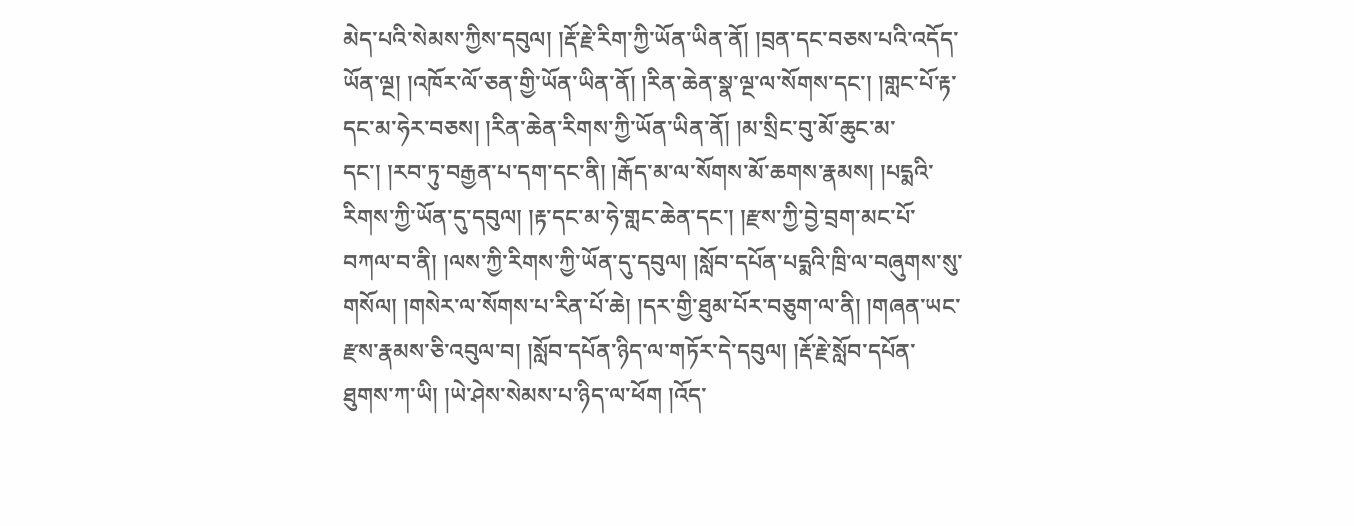མེད་པའི་སེམས་ཀྱིས་དབུལ། །རྡོ་རྗེ་རིག་ཀྱི་ཡོན་ཡིན་ནོ། །བྲན་དང་བཅས་པའི་འདོད་ཡོན་ལྔ། །འཁོར་ལོ་ཅན་གྱི་ཡོན་ཡིན་ནོ། །རིན་ཆེན་སྣ་ལྔ་ལ་སོགས་དང་། །གླང་པོ་རྟ་དང་མ་ཧེར་བཅས། །རིན་ཆེན་རིགས་ཀྱི་ཡོན་ཡིན་ནོ། །མ་སྲིང་བུ་མོ་ཆུང་མ་དང་། །རབ་ཏུ་བརྒྱན་པ་དག་དང་ནི། །རྒོད་མ་ལ་སོགས་མོ་ཆགས་རྣམས། །པདྨའི་རིགས་ཀྱི་ཡོན་དུ་དབུལ། །རྟ་དང་མ་ཧེ་གླང་ཆེན་དང་། །རྫས་ཀྱི་བྱེ་བྲག་མང་པོ་བཀལ་བ་ནི། །ལས་ཀྱི་རིགས་ཀྱི་ཡོན་དུ་དབུལ། །སློབ་དཔོན་པདྨའི་ཁྲི་ལ་བཞུགས་སུ་གསོལ། །གསེར་ལ་སོགས་པ་རིན་པོ་ཆེ། །དར་གྱི་ཐུམ་པོར་བཅུག་ལ་ནི། །གཞན་ཡང་རྫས་རྣམས་ཅི་འབུལ་བ། །སློབ་དཔོན་ཉིད་ལ་གཏོར་དེ་དབུལ། །རྡོ་རྗེ་སློབ་དཔོན་ཐུགས་ཀ་ཡི། །ཡེ་ཤེས་སེམས་པ་ཉིད་ལ་ཕོག །འོད་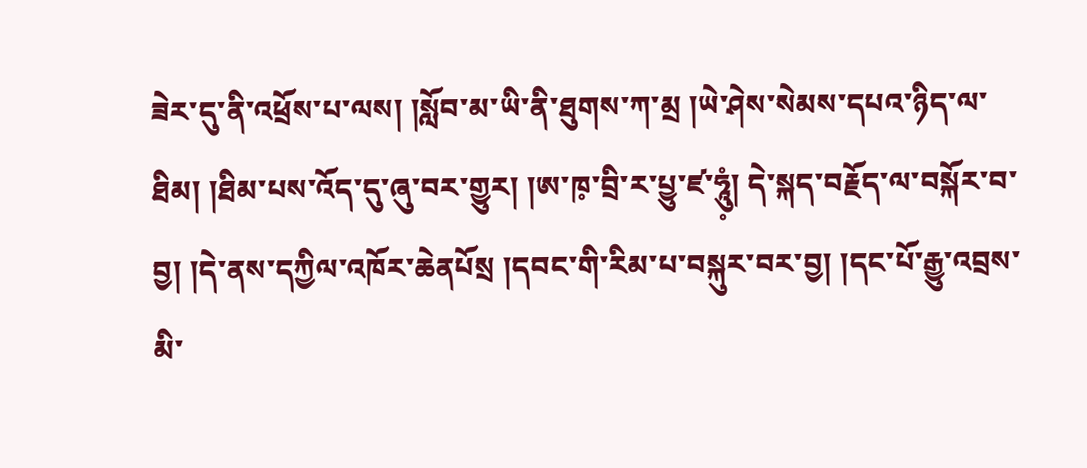ཟེར་དུ་ནི་འཕྲོས་པ་ལས། །སློབ་མ་ཡི་ནི་ཐུགས་ཀ་མྲ །ཡེ་ཤེས་སེམས་དཔའ་ཉིད་ལ་ཐིམ། །ཐིམ་པས་འོད་དུ་ཞུ་བར་གྱུར། །ཨ་ཁ༷་བྲི་ར་པྱུ་ཛ་ཧཱུཾ༷། དེ་སྐད་བརྗོད་ལ་བསྐོར་བ་བྱ། །དེ་ནས་དཀྱིལ་འཁོར་ཆེནཔོསྲ །དབང་གི་རིམ་པ་བསྐུར་བར་བྱ། །དང་པོ་རྒྱུ་འབྲས་མི་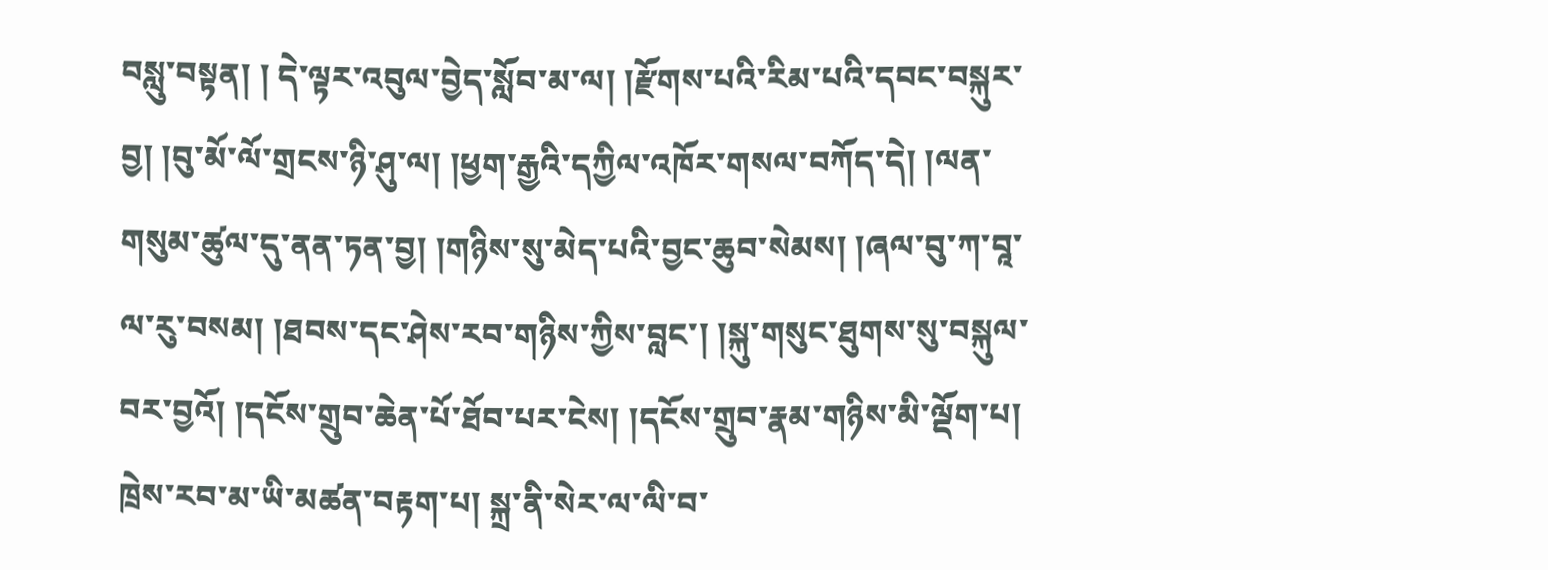བསླུ་བསྟན། ། དེ་ལྟར་འབུལ་བྱེད་སློབ་མ་ལ། །རྫོགས་པའི་རིམ་པའི་དབང་བསྐུར་བྱ། །བུ་མོ་ལོ་གྲངས་ཉི་ཤུ་ལ། །ཕྱག་རྒྱའི་དཀྱིལ་འཁོར་གསལ་བཀོད་དེ། །ལན་གསུམ་ཚུལ་དུ་ནན་ཏན་བྱ། །གཉིས་སུ་མེད་པའི་བྱང་ཆུབ་སེམས། །ཞལ་བུ་ཀ་བཱ་ལ་རུ་བསམ། །ཐབས་དང་ཤེས་རབ་གཉིས་ཀྱིས་བླང་། །སྐུ་གསུང་ཐུགས་སུ་བསྐུལ་བར་བྱའོ། །དངོས་གྲུབ་ཆེན་པོ་ཐོབ་པར་ངེས། །དངོས་གྲུབ་རྣམ་གཉིས་མི་ལྡོག་པ། ཁྲེས་རབ་མ་ཡི་མཚན་བརྟག་པ། སྐྲ་ནི་སེར་ལ་ལི་བ་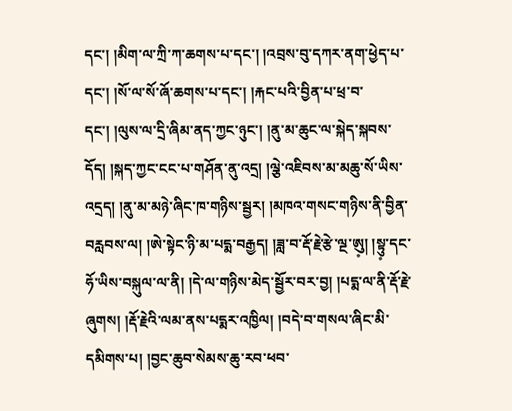དང་། །མིག་ལ་ཀྲི་ཀ་ཆགས་པ་དང་། །འབྲས་བུ་དཀར་ནག་ཕྱེད་པ་དང་། །སོ་ལ་སོ་ཞོ་ཆགས་པ་དང་། །རྐང་པའི་བྱིན་པ་ཕྲ་བ་དང་། །ལུས་ལ་དྲི་ཞིམ་ནད་ཀྱང་ཉུང་། །ནུ་མ་ཆུང་ལ་སྐེད་སྐབས་དོད། །སྐད་ཀྱང་ངང་པ་གཤོན་ནུ་འདྲ། །ལྕེ་འཇིབས་མ་མཆུ་སོ་ཡིས་འདྲད། །ནུ་མ་མཉེ་ཞིང་ཁ་གཉིས་སྦྱར། །མཁའ་གསང་གཉིས་ནི་བྱིན་བརླབས་ལ། །ཨེ་སྟེང་ཉི་མ་པདྨ་བརྒྱད། །ཟླ་བ་རྡོ་རྗེ་རྩེ་ལྔ་ཨུ༷། །སྟུ༷་དང་ཧོ་ཡིས་བསྐུལ་ལ་ནི། །དེ་ལ་གཉིས་མེད་སྦྱོར་བར་བྱ། །པདྨ་ལ་ནི་རྡོ་རྗེ་ཞུགས། །རྡོ་རྗེའི་ལམ་ནས་པདྨར་འཁྱིལ། །བདེ་བ་གསལ་ཞིང་མི་དམིགས་པ། །བྱང་ཆུབ་སེམས་ཆུ་རབ་ཕབ་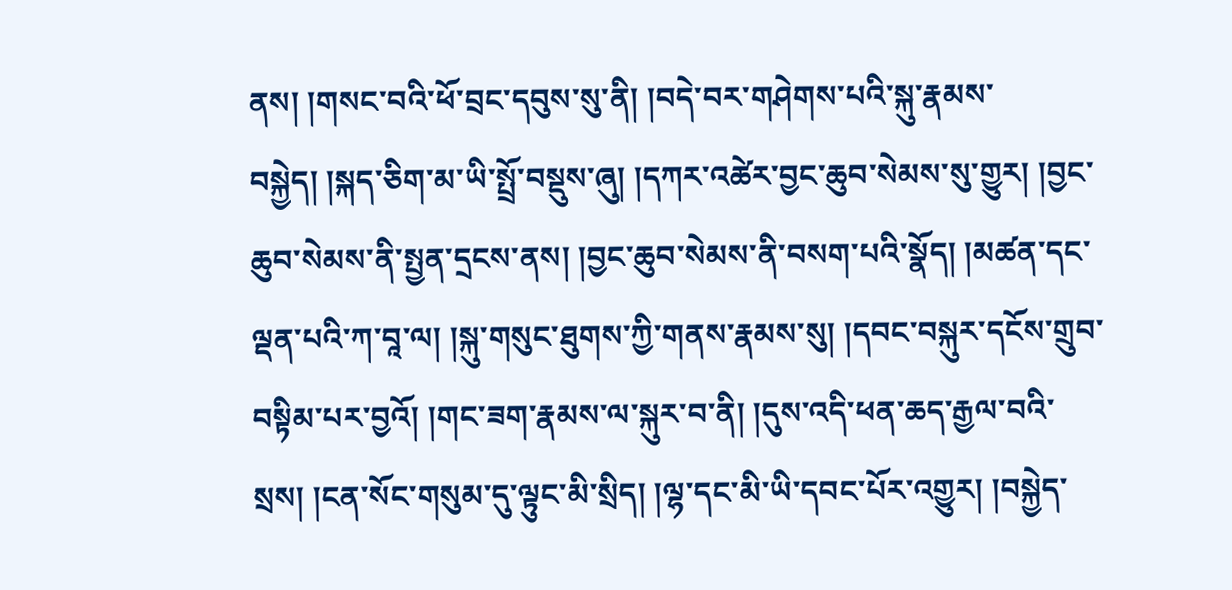ནས། །གསང་བའི་ཕོ་བྲང་དབུས་སུ་ནི། །བདེ་བར་གཤེགས་པའི་སྐུ་རྣམས་བསྐྱེད། །སྐད་ཅིག་མ་ཡི་སྤྲོ་བསྡུས་ཞུ། །དཀར་འཚེར་བྱང་ཆུབ་སེམས་སུ་གྱུར། །བྱང་ཆུབ་སེམས་ནི་སྤྱན་དྲངས་ནས། །བྱང་ཆུབ་སེམས་ནི་བསག་པའི་སྣོད། །མཚན་དང་ལྡན་པའི་ཀ་བཱ་ལ། །སྐུ་གསུང་ཐུགས་ཀྱི་གནས་རྣམས་སུ། །དབང་བསྐུར་དངོས་གྲུབ་བསྟིམ་པར་བྱའོ། །གང་ཟག་རྣམས་ལ་སྐུར་བ་ནི། །དུས་འདི་ཕན་ཆད་རྒྱལ་བའི་སྲས། །ངན་སོང་གསུམ་དུ་ལྟུང་མི་སྲིད། །ལྷ་དང་མི་ཡི་དབང་པོར་འགྱུར། །བསྐྱེད་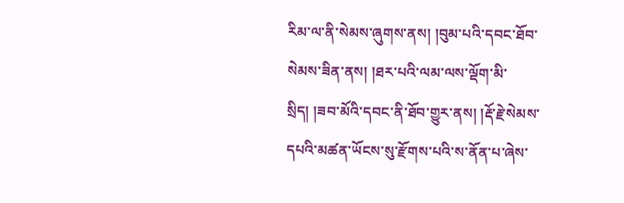རིམ་ལ་ནི་སེམས་ཞུགས་ནས། །བུམ་པའི་དབང་ཐོབ་སེམས་ཟིན་ནས། །ཐར་པའི་ལམ་ལས་ལྡོག་མི་སྲིད། །ཟབ་མོའི་དབང་ནི་ཐོབ་གྱུར་ནས། །རྡོ་རྗེ་སེམས་དཔའི་མཚན་ཡོངས་སུ་རྫོགས་པའི་ས་ནོན་པ་ཞེས་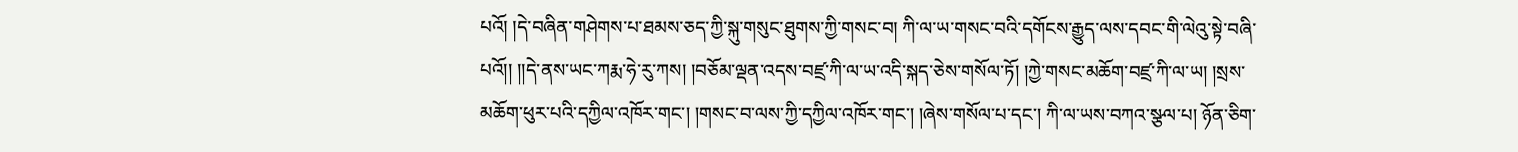པའོ། །དེ་བཞིན་གཤེགས་པ་ཐམས་ཅད་ཀྱི་སྐུ་གསུང་ཐུགས་ཀྱི་གསང་བ། ཀི་ལ་ཡ་གསང་བའི་དགོངས་རྒྱུད་ལས་དབང་གི་ལེའུ་སྟེ་བཞི་པའོ།། །།དེ་ནས་ཡང་ཀརྨ་ཧེ་རུ་ཀས། །བཅོམ་ལྡན་འདས་བཛྲ་ཀི་ལ་ཡ་འདི་སྐད་ཅེས་གསོལ་ཏོ། །ཀྱེ་གསང་མཆོག་བཛྲ་ཀི་ལ་ཡ། །སྲས་མཆོག་ཕུར་པའི་དཀྱིལ་འཁོར་གང་། །གསང་བ་ལས་ཀྱི་དཀྱིལ་འཁོར་གང་། །ཞེས་གསོལ་པ་དང་། ཀི་ལ་ཡས་བཀའ་སྩལ་པ། ཉོན་ཅིག་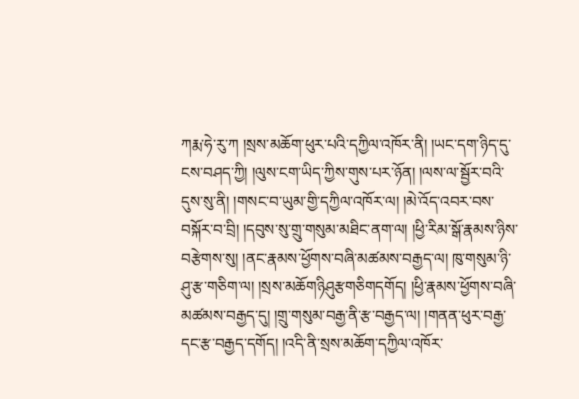ཀརྨ་ཧེ་རུ་ཀ །སྲས་མཆོག་ཕུར་པའི་དཀྱིལ་འཁོར་ནི། །ཡང་དག་ཉིད་དུ་ངས་བཤད་ཀྱི། །ལུས་ངག་ཡིད་ཀྱིས་གུས་པར་ཉོན། །ལས་ལ་སྦྱོར་བའི་དུས་སུ་ནི། །གསང་བ་ཡུམ་གྱི་དཀྱིལ་འཁོར་ལ། །མེ་འོད་འབར་བས་བསྐོར་བ་བྲི། །དབུས་སུ་གྲུ་གསུམ་མཐིང་ནག་ལ། །ཕྱི་རིམ་སྒོ་རྣམས་ཉིས་བརྩེགས་སུ། །ནང་རྣམས་ཕྱོགས་བཞི་མཚམས་བརྒྱད་ལ། ཁུ་གསུམ་ཉི་ཤུ་རྩ་གཅིག་ལ། །སྲས་མཆོགཉིཤུརྩགཅིགདགོད། །ཕྱི་རྣམས་ཕྱོགས་བཞི་མཚམས་བརྒྱད་དུ། །གྲུ་གསུམ་བརྒྱ་ནི་རྩ་བརྒྱད་ལ། །གནན་ཕུར་བརྒྱ་དང་རྩ་བརྒྱད་དགོད། །འདི་ནི་སྲས་མཆོག་དཀྱིལ་འཁོར་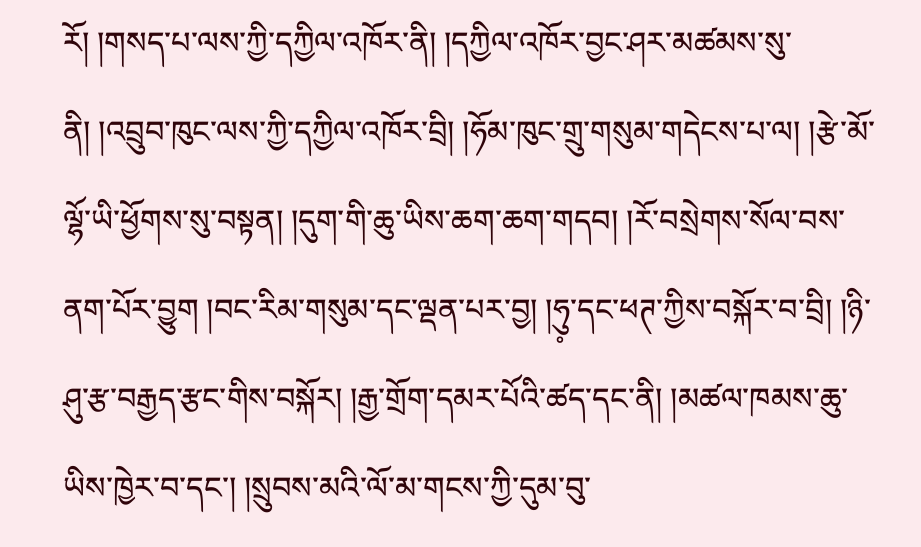རོ། །གསད་པ་ལས་ཀྱི་དཀྱིལ་འཁོར་ནི། །དཀྱིལ་འཁོར་བྱང་ཤར་མཚམས་སུ་ནི། །འབྲུབ་ཁུང་ལས་ཀྱི་དཀྱིལ་འཁོར་བྲི། །ཧོམ་ཁུང་གྲུ་གསུམ་གདེངས་པ་ལ། །རྩེ་མོ་ལྷོ་ཡི་ཕྱོགས་སུ་བསྟན། །དུག་གི་ཆུ་ཡིས་ཆག་ཆག་གདབ། །རོ་བསྲེགས་སོལ་བས་ནག་པོར་བྱུག །བང་རིམ་གསུམ་དང་ལྡན་པར་བྱ། །ཧུ༷་དང་ཕཊ་ཀྱིས་བསྐོར་བ་བྲི། །ཉི་ཤུ་རྩ་བརྒྱད་རྩང་གིས་བསྐོར། །རྒྱ་གྲོག་དམར་པོའི་ཚད་དང་ནི། །མཚལ་ཁམས་ཆུ་ཡིས་ཁྱེར་བ་དང་། །སྲུབས་མའི་ལོ་མ་གངས་ཀྱི་དུམ་བུ་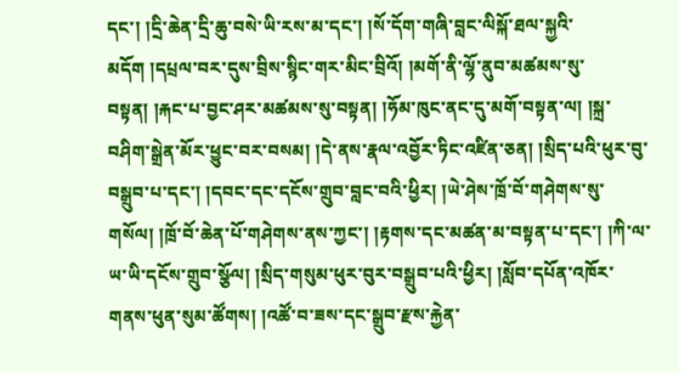དང་། །དྲི་ཆེན་དྲི་ཆུ་བསེ་ཡི་རས་མ་དང་། །སོ་དོག་གཞི་བླང་ལིསྐོ་ཐལ་སྐྱའི་མདོག །དཔྲལ་བར་དུས་བྲིས་སྙིང་གར་མིང་བྲིའོ། །མགོ་ནི་ལྷོ་ནུབ་མཚམས་སུ་བསྟན། །རྐང་པ་བྱང་ཤར་མཚམས་སུ་བསྟན། །ཧོམ་ཁུང་ནང་དུ་མགོ་བསྟན་ལ། །སྐྲ་བཤིག་སྒྲེན་མོར་ཕྱུང་བར་བསམ། །དེ་ནས་རྣལ་འབྱོར་ཏིང་འཛིན་ཅན། །སྲིད་པའི་ཕུར་བུ་བསྒྲུབ་པ་དང་། །དབང་དང་དངོས་གྲུབ་བླང་བའི་ཕྱིར། །ཡེ་ཤེས་ཁྲོ་བོ་གཤེགས་སུ་གསོལ། །ཁྲོ་བོ་ཆེན་པོ་གཤེགས་ནས་ཀྱང་། །རྟགས་དང་མཚན་མ་བསྟན་པ་དང་། །ཀི་ལ་ཡ་ཡི་དངོས་གྲུབ་སྩོལ། །སྲིད་གསུམ་ཕུར་བུར་བསྒྲུབ་པའི་ཕྱིར། །སློབ་དཔོན་འཁོར་གནས་ཕུན་སུམ་ཚོགས། །འཚོ་བ་ཟས་དང་སྒྲུབ་རྫས་རྐྱེན་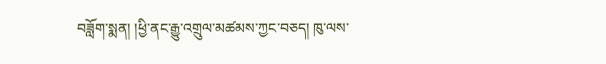བཟློག་སྨན། །ཕྱི་ནང་རྒྱུ་འགྲུལ་མཚམས་ཀྱང་བཅད། ཁུ་ལས་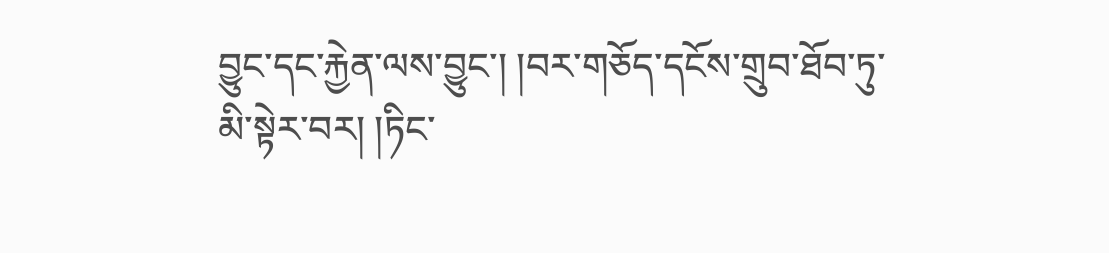བྱུང་དང་རྐྱེན་ལས་བྱུང་། །བར་གཅོད་དངོས་གྲུབ་ཐོབ་ཏུ་མི་སྟེར་བར། །ཏིང་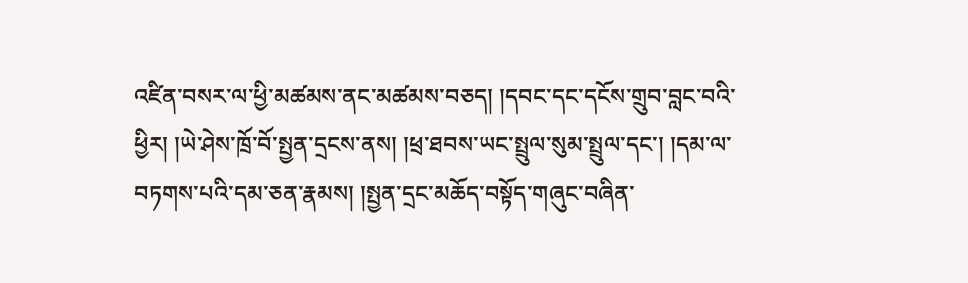འཛིན་བསར་ལ་ཕྱི་མཚམས་ནང་མཚམས་བཅད། །དབང་དང་དངོས་གྲུབ་བླང་བའི་ཕྱིར། །ཡེ་ཤེས་ཁྲོ་བོ་སྤྱན་དྲངས་ནས། །ཕྲ་ཐབས་ཡང་སྤྲུལ་སུམ་སྤྲུལ་དང་། །དམ་ལ་བཏགས་པའི་དམ་ཅན་རྣམས། །སྤྱན་དྲང་མཆོད་བསྟོད་གཞུང་བཞིན་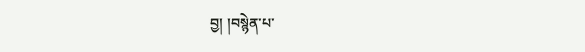བྱ། །བསྙེན་པ་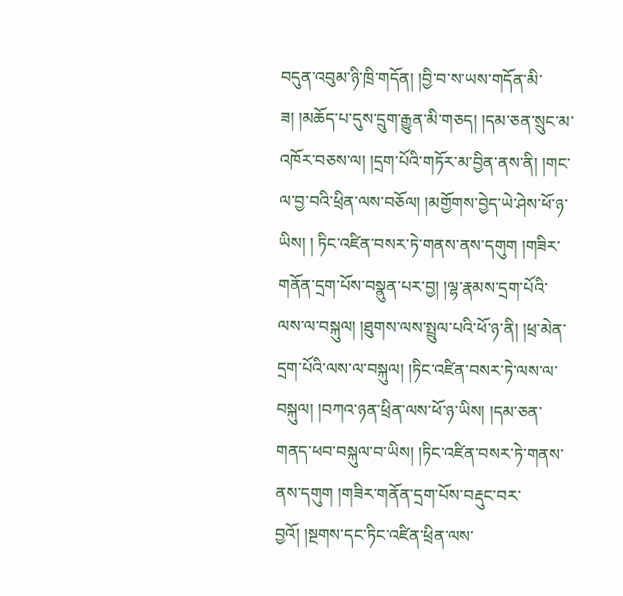བདུན་འབུམ་ཉི་ཁྲི་གདོན། །བྱི་བ་ས་ཡས་གདོན་མི་ཟ། །མཆོད་པ་དུས་དྲུག་རྒྱུན་མི་གཅད། །དམ་ཅན་སྲུང་མ་འཁོར་བཅས་ལ། །དྲག་པོའི་གཏོར་མ་བྱིན་ནས་ནི། །གང་ལ་བྱ་བའི་ཕྲིན་ལས་བཅོལ། །མགྱོགས་བྱེད་ཡེ་ཤེས་ཕོ་ཉ་ཡིས། ། ཏིང་འཛིན་བསར་ཏེ་གནས་ནས་དགུག །གཟིར་གནོན་དྲག་པོས་བསྣུན་པར་བྱ། །ལྷ་རྣམས་དྲག་པོའི་ལས་ལ་བསྐུལ། །ཐུགས་ལས་སྤྲུལ་པའི་ཕོ་ཉ་ནི། །ཕྲ་མེན་དྲག་པོའི་ལས་ལ་བསྐུལ། །ཏིང་འཛིན་བསར་ཏེ་ལས་ལ་བསྐུལ། །བཀའ་ཉན་ཕྲིན་ལས་ཕོ་ཉ་ཡིས། །དམ་ཅན་གནད་ཕབ་བསྐུལ་བ་ཡིས། །ཏིང་འཛིན་བསར་ཏེ་གནས་ནས་དགུག །གཟིར་གནོན་དྲག་པོས་བརྡུང་བར་བྱའོ། །སྔགས་དང་ཏིང་འཛིན་ཕྲིན་ལས་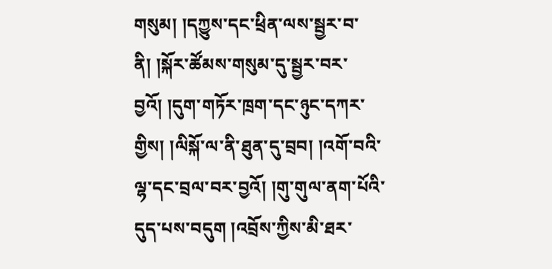གསུམ། །དཀྱུས་དང་ཕྲིན་ལས་སྦྱར་བ་ནི། །སྐོར་ཚོམས་གསུམ་དུ་སྦྱར་བར་བྱའོ། །དུག་གཏོར་ཁྲག་དང་ཉུང་དཀར་གྱིས། །ལིསྐོ་ལ་ནི་ཐུན་དུ་བྲབ། །འགོ་བའི་ལྷ་དང་བྲལ་བར་བྱའོ། །གུ་གུལ་ནག་པོའི་དུད་པས་བདུག །འབྲོས་ཀྱིས་མི་ཐར་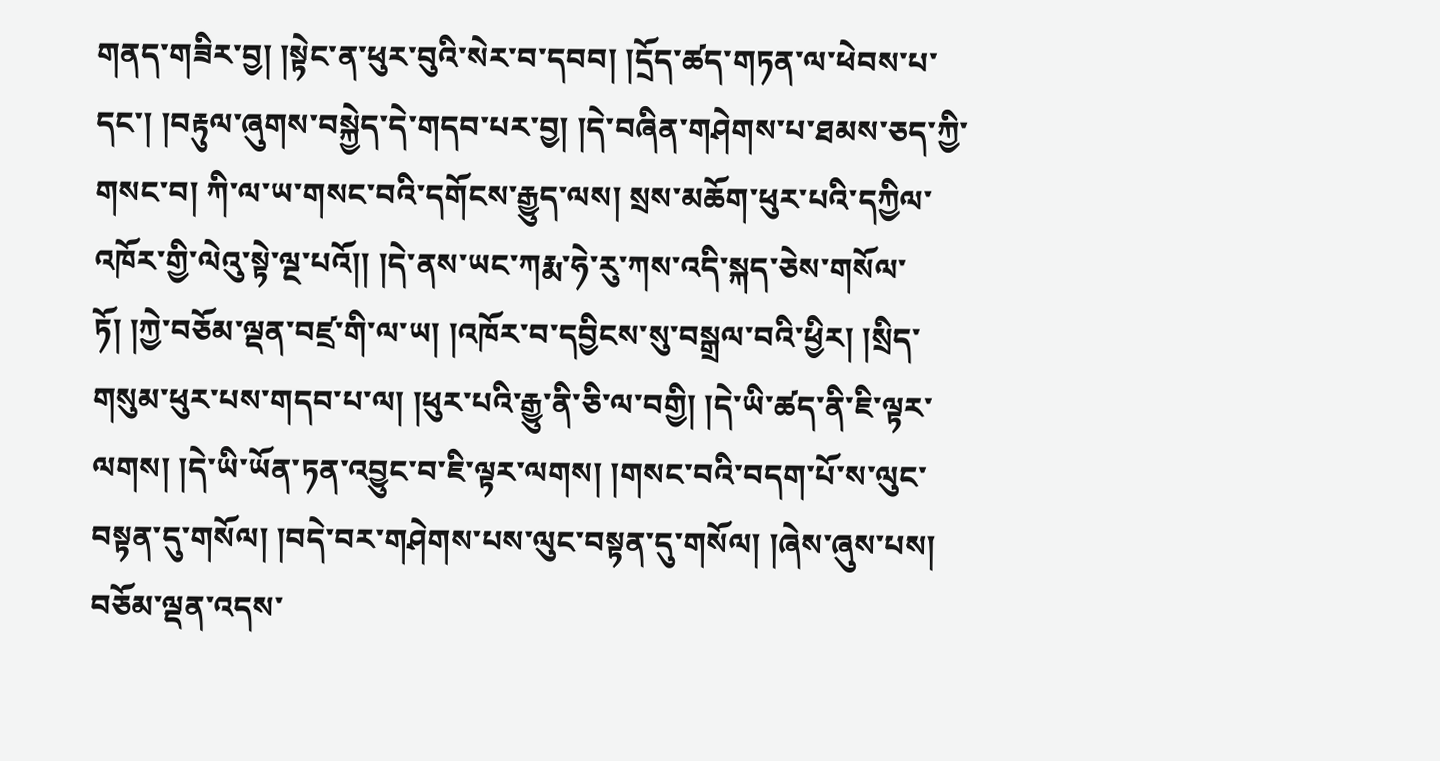གནད་གཟིར་བྱ། །སྟེང་ན་ཕུར་བུའི་སེར་བ་དབབ། །དྲོད་ཚད་གཏན་ལ་ཕེབས་པ་དང་། །བརྟུལ་ཞུགས་བསྐྱེད་དེ་གདབ་པར་བྱ། །དེ་བཞིན་གཤེགས་པ་ཐམས་ཅད་ཀྱི་གསང་བ། ཀི་ལ་ཡ་གསང་བའི་དགོངས་རྒྱུད་ལས། སྲས་མཆོག་ཕུར་པའི་དཀྱིལ་འཁོར་གྱི་ལེའུ་སྟེ་ལྔ་པའོ།། །དེ་ནས་ཡང་ཀརྨ་ཧེ་རུ་ཀས་འདི་སྐད་ཅེས་གསོལ་ཏོ། །ཀྱེ་བཅོམ་ལྡན་བཛྲ་གི་ལ་ཡ། །འཁོར་བ་དབྱིངས་སུ་བསྒྲལ་བའི་ཕྱིར། །སྲིད་གསུམ་ཕུར་པས་གདབ་པ་ལ། །ཕུར་པའི་རྒྱུ་ནི་ཅི་ལ་བགྱི། །དེ་ཡི་ཚད་ནི་ཇི་ལྟར་ལགས། །དེ་ཡི་ཡོན་ཏན་འབྱུང་བ་ཇི་ལྟར་ལགས། །གསང་བའི་བདག་པོ་ས་ལུང་བསྟན་དུ་གསོལ། །བདེ་བར་གཤེགས་པས་ལུང་བསྟན་དུ་གསོལ། །ཞེས་ཞུས་པས། བཅོམ་ལྡན་འདས་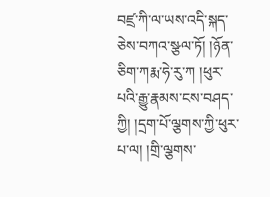བཛྲ་ཀི་ལ་ཡས་འདི་སྐད་ཅེས་བཀའ་སྩལ་ཏོ། །ཉོན་ཅིག་ཀརྨ་ཧེ་རུ་ཀ །ཕུར་པའི་རྒྱུ་རྣམས་ངས་བཤད་ཀྱི། །དྲག་པོ་ལྕགས་ཀྱི་ཕུར་པ་ལ། །གྲི་ལྕགས་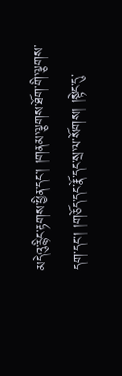མདེའུ་རྙིང་རྟགས་ཕྱིན་དང་། །གནམ་ལྕགས་ཐོག་གི་ལྕགས་དག་དང་། །གཅོད་དང་རྣོ་དང་སྲ་ལ་སོགས། །སྟེང་དུ་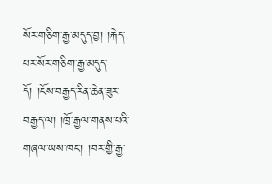སོར་གཅིག་རྒྱ་མདུད་བྱ། །རྐེད་པར་སོར་གཅིག་རྒྱ་མདུད་དོ། །ངོས་བརྒྱད་རིན་ཆེན་ཟུར་བརྒྱད་ལ། །ཁྲོ་རྒྱལ་གནས་པའི་གཞལ་ཡས་ཁང་། །བར་གྱི་རྒྱ་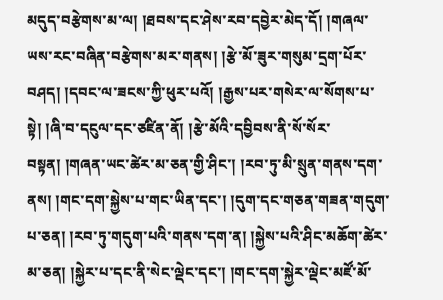མདུད་བརྩེགས་མ་ལ། །ཐབས་དང་ཤེས་རབ་དབྱེར་མེད་དོ། །གཞལ་ཡས་རང་བཞིན་བརྩེགས་མར་གནས། །རྩེ་མོ་ཟུར་གསུམ་དྲག་པོར་བཤད། །དབང་ལ་ཟངས་ཀྱི་ཕུར་པའོ། །རྒྱས་པར་གསེར་ལ་སོགས་པ་སྟེ། །ཞི་བ་དངུལ་དང་ཙཛིན་ནོ། །རྩེ་མོའི་དབྱིབས་ནི་སོ་སོར་བསྟན། །གཞན་ཡང་ཚེར་མ་ཅན་གྱི་ཤིང་། །རབ་ཏུ་མི་སྲུན་གནས་དག་ནས། །གང་དག་སྐྱེས་པ་གང་ཡིན་དང་། །དུག་དང་གཅན་གཟན་གདུག་པ་ཅན། །རབ་ཏུ་གདུག་པའི་གནས་དག་ན། །སྐྱེས་པའི་ཤིང་མཆོག་ཚེར་མ་ཅན། །སྐྱེར་པ་དང་ནི་སེང་ལྡེང་དང་། །གང་དག་སྐྱེར་ལྡེང་མཛོ་མོ་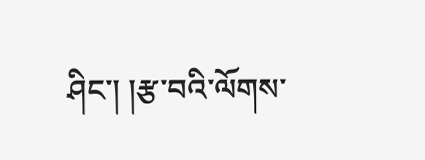ཤིང་། །རྩ་བའི་ལོགས་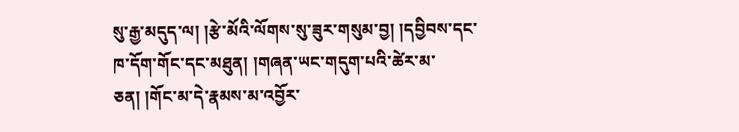སུ་རྒྱ་མདུད་ལ། །རྩེ་མོའི་ལོགས་སུ་ཟུར་གསུམ་བྱ། །དབྱིབས་དང་ཁ་དོག་གོང་དང་མཐུན། །གཞན་ཡང་གདུག་པའི་ཚེར་མ་ཅན། །གོང་མ་དེ་རྣམས་མ་འབྱོར་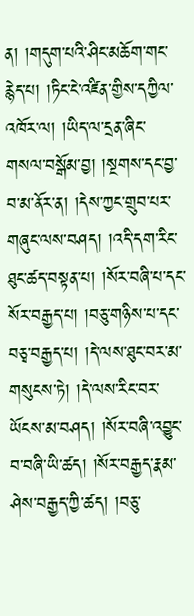ན། །གདུག་པའི་ཤིང་མཆོག་གང་རྙེད་པ། །ཏིང་ངེ་འཛིན་གྱིས་དཀྱིལ་འཁོར་ལ། །ཡིད་ལ་དྲན་ཞིང་གསལ་བསྒོམ་བྱ། །སྔགས་དང་བྱ་བ་མ་ནོར་ན། །དེས་ཀྱང་གྲུབ་པར་གཞུང་ལས་བཤད། །འདི་དག་རིང་ཐུང་ཚད་བསྟན་པ། །སོར་བཞི་པ་དང་སོར་བརྒྱད་པ། །བཅུ་གཉིས་པ་དང་བཅྭ་བརྒྱད་པ། །དེ་ལས་ཐུང་བར་མ་གསུངས་ཏེ། །དེ་ལས་རིང་བར་ཡོངས་མ་བཤད། །སོར་བཞི་འབྱུང་བ་བཞི་ཡི་ཚད། །སོར་བརྒྱད་རྣམ་ཤེས་བརྒྱད་ཀྱི་ཚད། །བཅུ་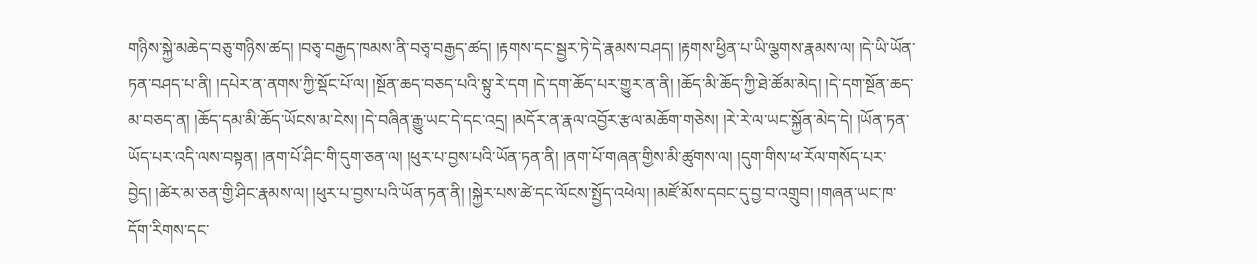གཉིས་སྐྱེ་མཆེད་བཅུ་གཉིས་ཚད། །བཅྭ་བརྒྱད་ཁམས་ནི་བཅྭ་བརྒྱད་ཚད། །རྟགས་དང་སྦྱར་ཏེ་དེ་རྣམས་བཤད། །རྟགས་ཕྱིན་པ་ཡི་ལྕགས་རྣམས་ལ། །དེ་ཡི་ཡོན་ཏན་བཤད་པ་ནི། །དཔེར་ན་ནགས་ཀྱི་སྡོང་པོ་ལ། །སྔོན་ཆད་བཅད་པའི་སྟུ་རེ་དག །དེ་དག་ཆོད་པར་གྱུར་ན་ནི། །ཆོད་མི་ཆོད་ཀྱི་ཐེ་ཚོམ་མེད། །དེ་དག་སྔོན་ཆད་མ་བཅད་ན། །ཆོད་དམ་མི་ཆོད་ཡོངས་མ་ངེས། །དེ་བཞིན་རྒྱུ་ཡང་དེ་དང་འདྲ། །མདོར་ན་རྣལ་འབྱོར་རྩལ་མཆོག་གཅེས། །རེ་རེ་ལ་ཡང་སྐྱོན་མེད་དེ། །ཡོན་ཏན་ཡོད་པར་འདི་ལས་བསྟན། །ནག་པོ་ཤིང་གི་དུག་ཅན་ལ། །ཕུར་པ་བྱས་པའི་ཡོན་ཏན་ནི། །ནག་པོ་གཞན་གྱིས་མི་ཚུགས་ལ། །དུག་གིས་ཕ་རོལ་གསོད་པར་བྱེད། །ཚེར་མ་ཅན་གྱི་ཤིང་རྣམས་ལ། །ཕུར་པ་བྱས་པའི་ཡོན་ཏན་ནི། །སྐྱེར་པས་ཚེ་དང་ལོངས་སྤྱོད་འཕེལ། །མཛོ་མོས་དབང་དུ་བྱ་བ་འགྲུབ། །གཞན་ཡང་ཁ་དོག་རིགས་དང་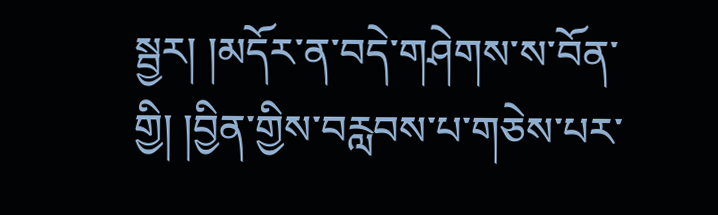སྦྱར། །མདོར་ན་བདེ་གཤེགས་ས་བོན་གྱི། །བྱིན་གྱིས་བརླབས་པ་གཅེས་པར་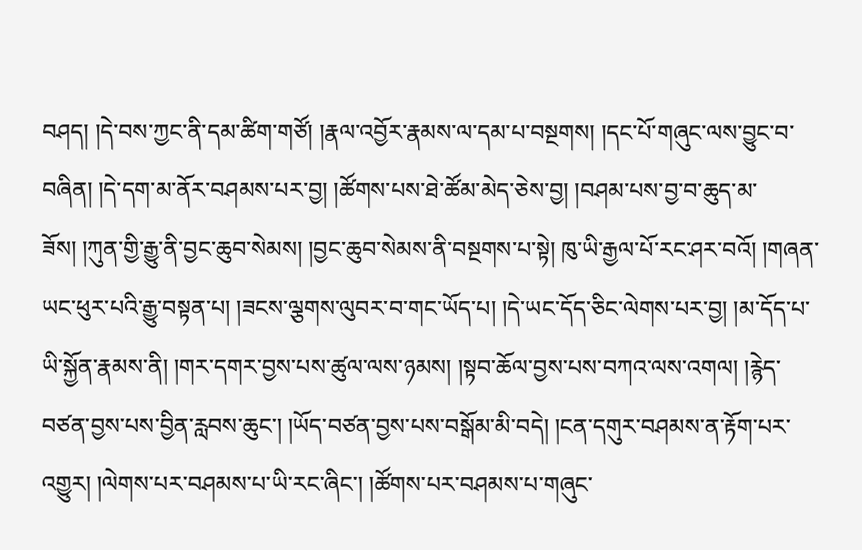བཤད། །དེ་བས་ཀྱང་ནི་དམ་ཚིག་གཙོ། །རྣལ་འབྱོར་རྣམས་ལ་དམ་པ་བསྔགས། །དང་པོ་གཞུང་ལས་བྱུང་བ་བཞིན། །དེ་དག་མ་ནོར་བཤམས་པར་བྱ། །ཚོགས་པས་ཐེ་ཚོམ་མེད་ཅེས་བྱ། །བཤམ་པས་བྱ་བ་ཆུད་མ་ཟོས། །ཀུན་གྱི་རྒྱུ་ནི་བྱང་ཆུབ་སེམས། །བྱང་ཆུབ་སེམས་ནི་བསྔགས་པ་སྟེ། ཁུ་ཡི་རྒྱལ་པོ་རང་ཤར་བའོ། །གཞན་ཡང་ཕུར་པའི་རྒྱུ་བསྟན་པ། །ཟངས་ལྕགས་ལུབར་བ་གང་ཡོད་པ། །དེ་ཡང་དོད་ཅིང་ལེགས་པར་བྱ། །མ་དོད་པ་ཡི་སྐྱོན་རྣམས་ནི། །གར་དགར་བྱས་པས་ཚུལ་ལས་ཉམས། །སྟབ་ཆོལ་བྱས་པས་བཀའ་ལས་འགལ། །རྙེད་བཙན་བྱས་པས་བྱིན་རླབས་ཆུང་། །ཡོད་བཙན་བྱས་པས་བསྒོམ་མི་བདེ། །ངན་དགུར་བཤམས་ན་རྟོག་པར་འགྱུར། །ལེགས་པར་བཤམས་པ་ཡི་རང་ཞིང་། །ཚོགས་པར་བཤམས་པ་གཞུང་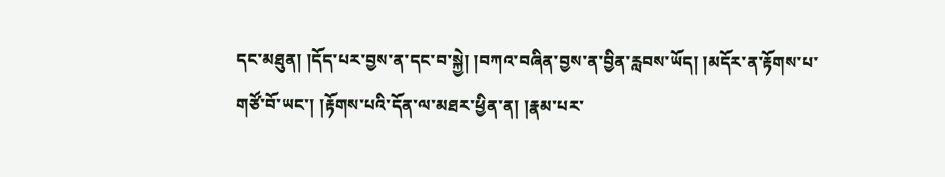དང་མཐུན། །དོད་པར་བྱས་ན་དང་བ་སྐྱེ། །བཀའ་བཞིན་བྱས་ན་བྱིན་རླབས་ཡོད། །མདོར་ན་རྟོགས་པ་གཙོ་བོ་ཡང་། །རྟོགས་པའི་དོན་ལ་མཐར་ཕྱིན་ན། །རྣམ་པར་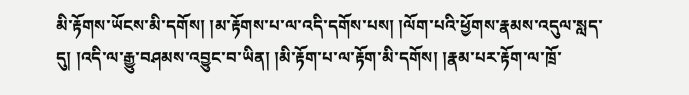མི་རྟོགས་ཡོངས་མི་དགོས། །མ་རྟོགས་པ་ལ་འདི་དགོས་པས། །ལོག་པའི་ཕྱོགས་རྣམས་འདུལ་སླད་དུ། །འདི་ལ་རྒྱུ་བཤམས་འབྱུང་བ་ཡིན། །མི་རྟོག་པ་ལ་རྟོག་མི་དགོས། །རྣམ་པར་རྟོག་ལ་ཁྲོ་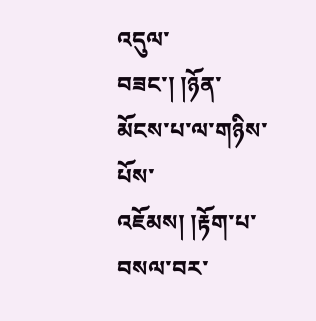འདུལ་བཟང་། །ཉོན་མོངས་པ་ལ་གཉིས་པོས་འཇོམས། །རྟོག་པ་བསལ་བར་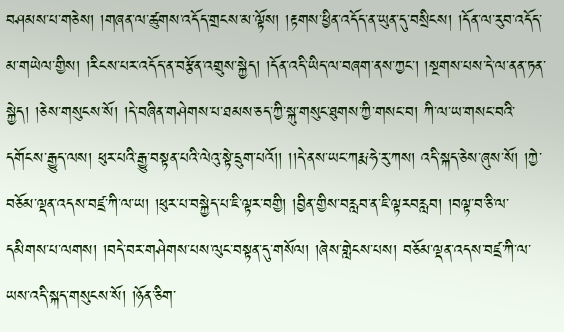བཤམས་པ་གཅེས། །གཞན་ལ་ཚུགས་འདོད་གྲངས་མ་ལྟོས། །རྟགས་ཕྱིན་འདོད་ན་ཡུན་དུ་བསྲིངས། །དོན་ལ་རུབ་འདོད་མ་གཡེལ་གྱིས། །རིངས་པར་འདོད་ན་བརྩོན་འགྲུས་སྐྱེད། །དོན་འདི་ཡིད་ལ་བཞག་ནས་ཀྱང་། །སྔགས་པས་དེ་ལ་ནན་ཏན་སྐྱེད། །ཅེས་གསུངས་སོ། །དེ་བཞིན་གཤེགས་པ་ཐམས་ཅད་ཀྱི་སྐུ་གསུང་ཐུགས་ཀྱི་གསང་བ། ཀི་ལ་ཡ་གསང་བའི་དགོངས་རྒྱུད་ལས། ཕུར་པའི་རྒྱུ་བསྟན་པའི་ལེའུ་སྟེ་དྲུག་པའོ།། །།དེ་ནས་ཡང་ཀརྨ་ཧེ་རུ་ཀས། འདི་སྐད་ཅེས་ཞུས་སོ། །ཀྱེ་བཅོམ་ལྡན་འདས་བཛྲ་ཀི་ལ་ཡ། །ཕུར་པ་བསྐྱེད་པ་ཇི་ལྟར་བགྱི། །བྱིན་གྱིས་བརླབ་ན་ཇི་ལྟརབརླབ། །བལྟ་བ་ཅི་ལ་དམིགས་པ་ལགས། །བདེ་བར་གཤེགས་པས་ལུང་བསྟན་དུ་གསོལ། །ཞེས་གླེངས་པས། བཅོམ་ལྡན་འདས་བཛྲ་ཀི་ལ་ཡས་འདི་སྐད་གསུངས་སོ། །ཉོན་ཅིག་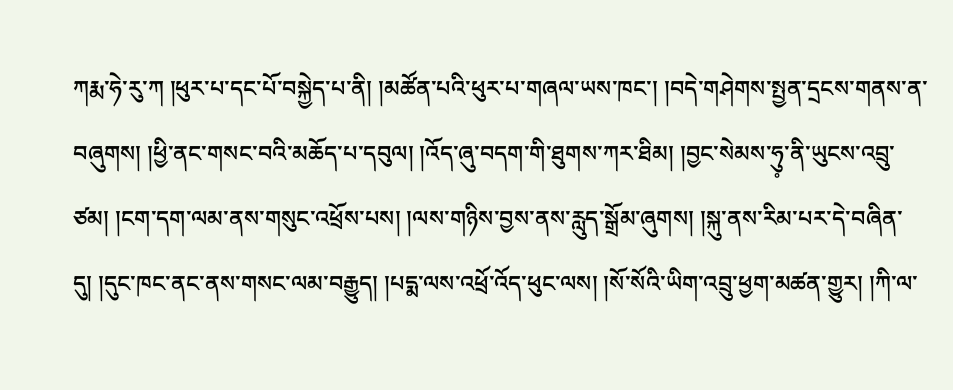ཀརྨ་ཧེ་རུ་ཀ །ཕུར་པ་དང་པོ་བསྐྱེད་པ་ནི། །མཚོན་པའི་ཕུར་པ་གཞལ་ཡས་ཁང་། །བདེ་གཤེགས་སྤྱན་དྲངས་གནས་ན་བཞུགས། །ཕྱི་ནང་གསང་བའི་མཆོད་པ་དབུལ། །འོད་ཞུ་བདག་གི་ཐུགས་ཀར་ཐིམ། །བྱང་སེམས་ཧུ༷་ནི་ཡུངས་འབྲུ་ཙམ། །ངག་དག་ལམ་ནས་གསུང་འཕྲོས་པས། །ལས་གཉིས་བྱས་ནས་རླུད་སྒྲོམ་ཞུགས། །སྐུ་ནས་རིམ་པར་དེ་བཞིན་དུ། །དུང་ཁང་ནང་ནས་གསང་ལམ་བརྒྱུད། །པདྨ་ལས་འཕྲོ་འོད་ཕུང་ལས། །སོ་སོའི་ཡིག་འབྲུ་ཕྱག་མཚན་གྱུར། །ཀི་ལ་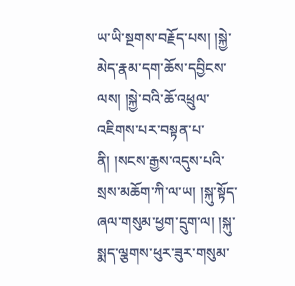ཡ་ཡི་སྔགས་བརྗོད་པས། །སྐྱེ་མེད་རྣམ་དག་ཆོས་དབྱིངས་ལས། །སྐྱེ་བའི་ཆོ་འཕྲུལ་འཇིགས་པར་བསྟན་པ་ནི། །སངས་རྒྱས་འདུས་པའི་སྲས་མཆོག་ཀི་ལ་ཡ། །སྐུ་སྟོད་ཞལ་གསུམ་ཕྱག་དྲུག་ལ། །སྐུ་སྨད་ལྕགས་ཕུར་ཟུར་གསུམ་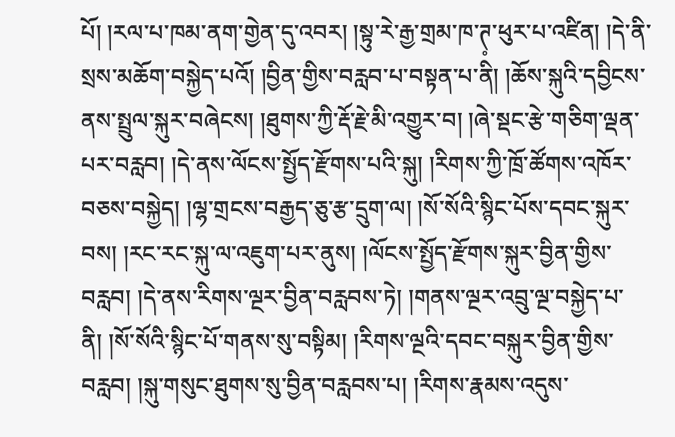པོ། །རལ་པ་ཁམ་ནག་གྱེན་དུ་འབར། །སྟུ་རེ་རྒྱ་གྲམ་ཁ་ཊ༷་ཕུར་པ་འཛིན། །དེ་ནི་སྲས་མཆོག་བསྐྱེད་པའོ། །བྱིན་གྱིས་བརླབ་པ་བསྟན་པ་ནི། །ཆོས་སྐུའི་དབྱིངས་ནས་སྤྲུལ་སྐུར་བཞེངས། །ཐུགས་ཀྱི་རྡོ་རྗེ་མི་འགྱུར་བ། །ཞེ་སྡང་རྩེ་གཅིག་ལྡན་པར་བརླབ། །དེ་ནས་ལོངས་སྤྱོད་རྫོགས་པའི་སྐུ། །རིགས་ཀྱི་ཁྲོ་ཚོགས་འཁོར་བཅས་བསྐྱེད། །ལྷ་གྲངས་བརྒྱད་ཅུ་རྩ་དྲུག་ལ། །སོ་སོའི་སྙིང་པོས་དབང་སྐུར་བས། །རང་རང་སྐུ་ལ་འཇུག་པར་ནུས། །ལོངས་སྤྱོད་རྫོགས་སྐུར་བྱིན་གྱིས་བརླབ། །དེ་ནས་རིགས་ལྔར་བྱིན་བརླབས་ཏེ། །གནས་ལྔར་འབྲུ་ལྔ་བསྐྱེད་པ་ནི། །སོ་སོའི་སྙིང་པོ་གནས་སུ་བསྟིམ། །རིགས་ལྔའི་དབང་བསྐུར་བྱིན་གྱིས་བརླབ། །སྐུ་གསུང་ཐུགས་སུ་བྱིན་བརླབས་པ། །རིགས་རྣམས་འདུས་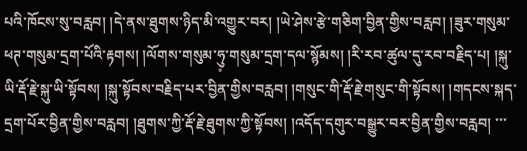པའི་ཁོངས་སུ་བརླབ། །དེ་ནས་ཐུགས་ཉིད་མི་འགྱུར་བར། །ཡེ་ཤེས་རྩེ་གཅིག་བྱིན་གྱིས་བརླབ། །ཟུར་གསུམ་ཕཊ་གསུམ་དྲག་པོའི་རྟགས། །ལོགས་གསུམ་ཧུ༷་གསུམ་དྲག་དལ་སྙོམས། །རི་རབ་ཚུལ་དུ་རབ་བརྗིད་པ། །སྐུ་ཡི་རྡོ་རྗེ་སྐུ་ཡི་སྟོབས། །སྐུ་སྟོབས་བརྗིད་པར་བྱིན་གྱིས་བརླབ། །གསུང་གི་རྡོ་རྗེ་གསུང་གི་སྟོབས། །གདངས་སྐད་དྲག་པོར་བྱིན་གྱིས་བརླབ། །ཐུགས་ཀྱི་རྡོ་རྗེ་ཐུགས་ཀྱི་སྟོབས། །འདོད་དགུར་བསྒྱུར་བར་བྱིན་གྱིས་བརླབ། ་་་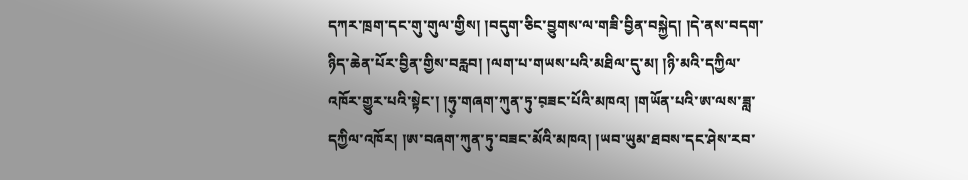དཀར་ཁྲག་དང་གུ་གུལ་གྱིས། །བདུག་ཅིང་བྱུགས་ལ་གཟི་བྱིན་བསྐྱེད། །དེ་ནས་བདག་ཉིད་ཆེན་པོར་བྱིན་གྱིས་བརླབ། །ལག་པ་གཡས་པའི་མཐིལ་དུ་མ། །ཉི་མའི་དཀྱིལ་འཁོར་གྱུར་པའི་སྟེང་། །ཧུ༷་གཞག་ཀུན་ཏུ་བ༷ཟང་པོའི་མཁའ། །གཡོན་པའི་ཨ་ལས་ཟླ་དཀྱིལ་འཁོར། །ཨ་བཞག་ཀུན་ཏུ་བཟང་མོའི་མཁའ། །ཡབ་ཡུམ་ཐབས་དང་ཤེས་རབ་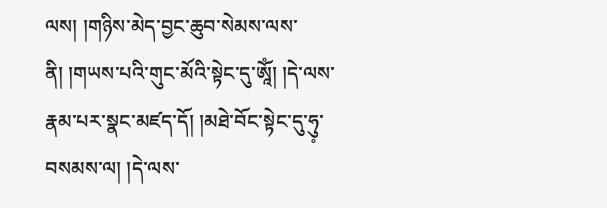ལས། །གཉིས་མེད་བྱང་ཆུབ་སེམས་ལས་ནི། །གཡས་པའི་གུང་མོའི་སྟེང་དུ་ཨཱོཾ། །དེ་ལས་རྣམ་པར་སྣང་མཛད་དོ། །མཐེ་བོང་སྟེང་དུ་ཧུ༷་བསམས་ལ། །དེ་ལས་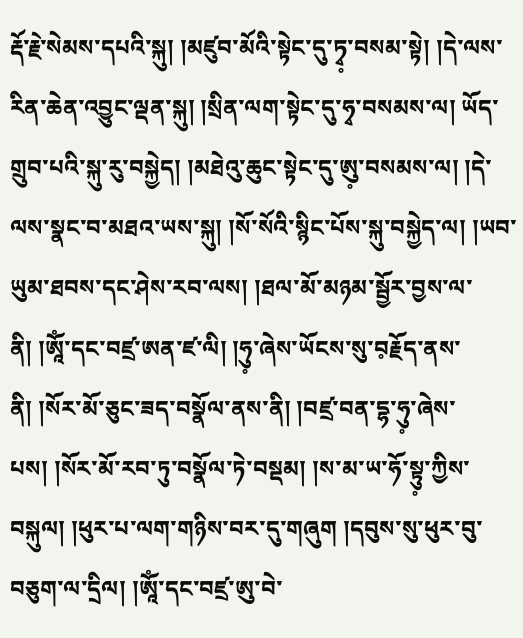རྡོ་རྗེ་སེམས་དཔའི་སྐུ། །མཛུབ་མོའི་སྟེང་དུ་ཏྭ༷་བསམ་སྟེ། །དེ་ལས་རིན་ཆེན་འབྱུང་ལྡན་སྐུ། །སྲིན་ལག་སྟེང་དུ་ཧྭ་བསམས་ལ། ཡོད་གྲུབ་པའི་སྐུ་རུ་བསྐྱེད། །མཐེའུ་ཆུང་སྟེང་དུ་ཨུ༷་བསམས་ལ། །དེ་ལས་སྣང་བ་མཐའ་ཡས་སྐུ། །སོ་སོའི་སྙིང་པོས་སྐུ་བསྐྱེད་ལ། །ཡབ་ཡུམ་ཐབས་དང་ཤེས་རབ་ལས། །ཐལ་མོ་མཉམ་སྦྱོར་བྱས་ལ་ནི། །ཨཱོཾ་དང་བཛྲ་ཨན་ཛ་ལི། །ཧུ༷་ཞེས་ཡོངས་སུ་བ༷རྗོད་ནས་ནི། །སོར་མོ་ཅུང་ཟད་བསྣོལ་ནས་ནི། །བཛྲ་བན་དྷ་ཧུ༷་ཞེས་པས། །སོར་མོ་རབ་ཏུ་བསྣོལ་ཏེ་བསྡམ། །ས་མ་ཡ་ཧོ་སྟུ༷་ཀྱིས་བསྐུལ། །ཕུར་པ་ལག་གཉིས་བར་དུ་གཞུག །དབུས་སུ་ཕུར་བུ་བཅུག་ལ་དྲིལ། །ཨཱོཾ་དང་བཛྲ་ཨུ་བེ་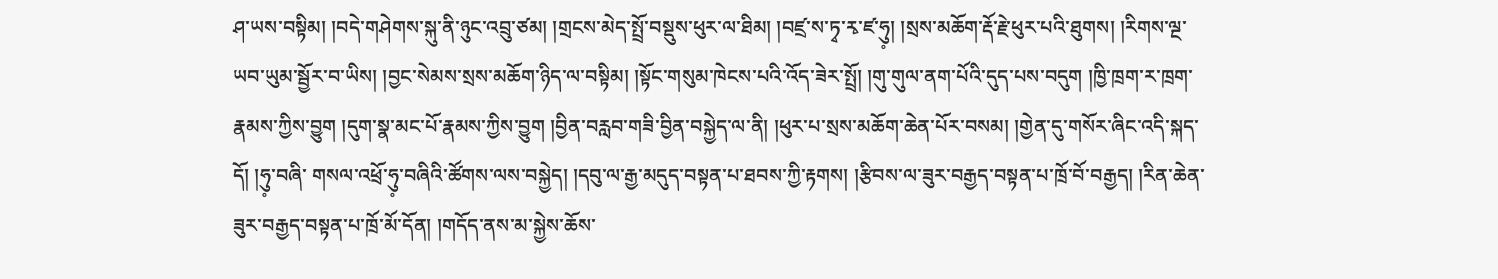ཤ་ཡས་བསྟིམ། །བདེ་གཤེགས་སྐུ་ནི་ཉུང་འབྲུ་ཙམ། །གྲངས་མེད་སྤྲོ་བསྡུས་ཕུར་ལ་ཐིམ། །བཛྲ་ས་ཏྭ་རྭ་ཛ་ཧུ༷། །སྲས་མཆོག་རྡོ་རྗེ་ཕུར་པའི་ཐུགས། །རིགས་ལྔ་ཡབ་ཡུམ་སྦྱོར་བ་ཡིས། །བྱང་སེམས་སྲས་མཆོག་ཉིད་ལ་བསྟིམ། །སྟོང་གསུམ་ཁེངས་པའི་འོད་ཟེར་སྤྲོ། །གུ་གུལ་ནག་པོའི་དུད་པས་བདུག །ཁྱི་ཁྲག་ར་ཁྲག་རྣམས་ཀྱིས་བྱུག །དུག་སྣ་མང་པོ་རྣམས་ཀྱིས་བྱུག །བྱིན་བརླབ་གཟི་བྱིན་བསྐྱེད་ལ་ནི། །ཕུར་པ་སྲས་མཆོག་ཆེན་པོར་བསམ། །གྱེན་དུ་གསོར་ཞིང་འདི་སྐད་དོ། །ཧུ༷་བཞི་ གསལ་འཕྲོ་ཧུ༷་བཞིའི་ཚོགས་ལས་བསྐྱེད། །དབུ་ལ་རྒྱ་མདུད་བསྟན་པ་ཐབས་ཀྱི་རྟགས། །རྩིབས་ལ་ཟུར་བརྒྱད་བསྟན་པ་ཁྲོ་བོ་བརྒྱད། །རིན་ཆེན་ཟུར་བརྒྱད་བསྟན་པ་ཁྲོ་མོ་དོན། །གདོད་ནས་མ་སྐྱེས་ཆོས་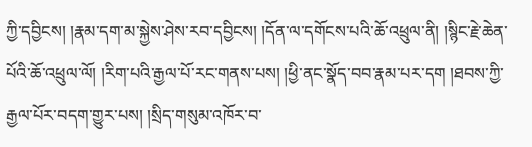ཀྱི་དབྱིངས། །རྣམ་དག་མ་སྐྱེས་ཤེས་རབ་དབྱིངས། །དོན་ལ་དགོངས་པའི་ཆོ་འཕྲུལ་ནི། །སྙིང་རྗེ་ཆེན་པོའི་ཆོ་འཕྲུལ་ལོ། །རིག་པའི་རྒྱལ་པོ་རང་གནས་པས། །ཕྱི་ནང་སྣོད་བབ་རྣམ་པར་དག །ཐབས་ཀྱི་རྒྱལ་པོར་བདག་གྱུར་པས། །སྲིད་གསུམ་འཁོར་བ་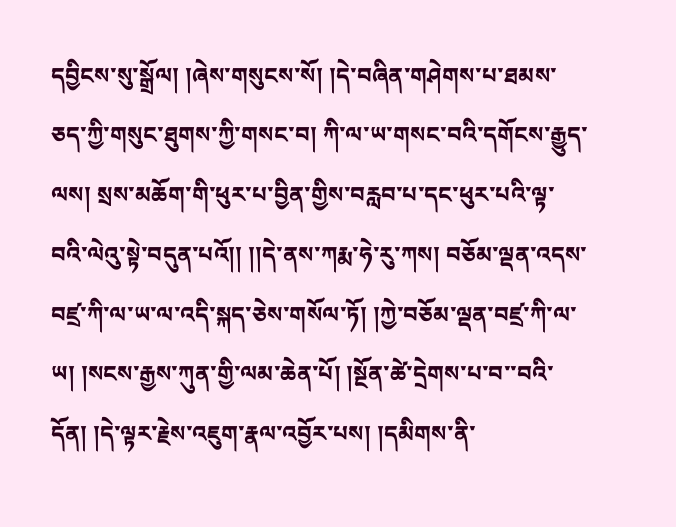དབྱིངས་སུ་སྒྲོལ། །ཞེས་གསུངས་སོ། །དེ་བཞིན་གཤེགས་པ་ཐམས་ཅད་ཀྱི་གསུང་ཐུགས་ཀྱི་གསང་བ། ཀི་ལ་ཡ་གསང་བའི་དགོངས་རྒྱུད་ལས། སྲས་མཆོག་གི་ཕུར་པ་བྱིན་གྱིས་བརླབ་པ་དང་ཕུར་པའི་ལྟ་བའི་ལེའུ་སྟེ་བདུན་པའོ།། །།དེ་ནས་ཀརྨ་ཧེ་རུ་ཀས། བཅོམ་ལྡན་འདས་བཛྲ་ཀི་ལ་ཡ་ལ་འདི་སྐད་ཅེས་གསོལ་ཏོ། །ཀྱེ་བཅོམ་ལྡན་བཛྲ་ཀི་ལ་ཡ། །སངས་རྒྱས་ཀུན་གྱི་ལམ་ཆེན་པོ། །སྔོན་ཚེ་དྲེགས་པ་བ་་བའི་དོན། །དེ་ལྟར་རྗེས་འཇུག་རྣལ་འབྱོར་པས། །དམིགས་ནི་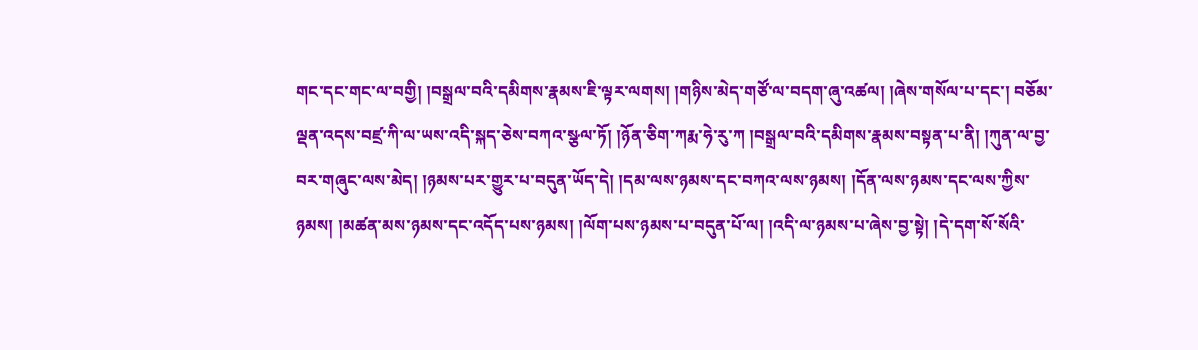གང་དང་གང་ལ་བགྱི། །བསྒྲལ་བའི་དམིགས་རྣམས་ཇི་ལྟར་ལགས། །གཉིས་མེད་གཙོ་ལ་བདག་ཞུ་འཚལ། །ཞེས་གསོལ་པ་དང་། བཅོམ་ལྡན་འདས་བཛྲ་ཀི་ལ་ཡས་འདི་སྐད་ཅེས་བཀའ་སྩལ་ཏོ། །ཉོན་ཅིག་ཀརྨ་ཧེ་རུ་ཀ །བསྒྲལ་བའི་དམིགས་རྣམས་བསྟན་པ་ནི། །ཀུན་ལ་བྱ་བར་གཞུང་ལས་མེད། །ཉམས་པར་གྱུར་པ་བདུན་ཡོད་དེ། །དམ་ལས་ཉམས་དང་བཀའ་ལས་ཉམས། །དོན་ལས་ཉམས་དང་ལས་ཀྱིས་ཉམས། །མཚན་མས་ཉམས་དང་འདོད་པས་ཉམས། །ལོག་པས་ཉམས་པ་བདུན་པོ་ལ། །འདི་ལ་ཉམས་པ་ཞེས་བྱ་སྟེ། །དེ་དག་སོ་སོའི་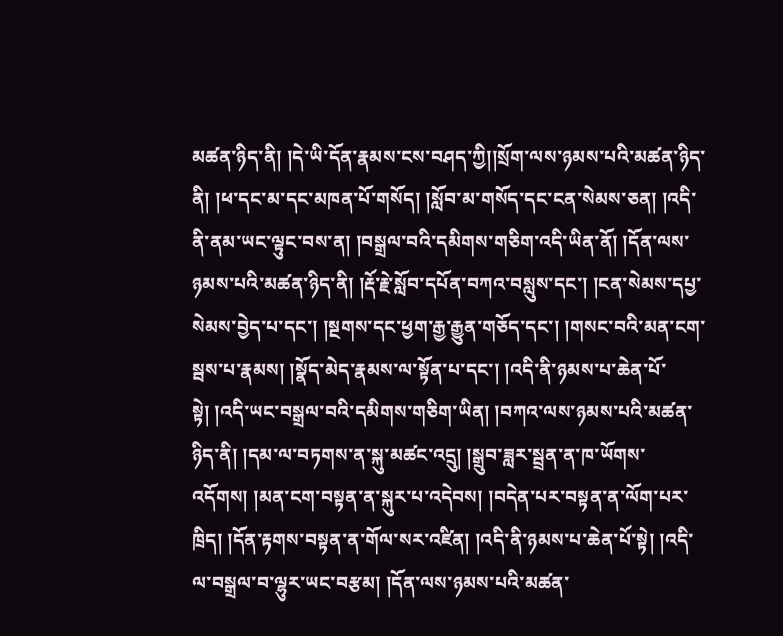མཚན་ཉིད་ནི། །དེ་ཡི་དོན་རྣམས་ངས་བཤད་ཀྱི།།སྲོག་ལས་ཉམས་པའི་མཚན་ཉིད་ནི། །ཕ་དང་མ་དང་མཁན་པོ་གསོད། །སློབ་མ་གསོད་དང་ངན་སེམས་ཅན། །འདི་ནི་ནམ་ཡང་ལྟུང་བས་ན། །བསྒྲལ་བའི་དམིགས་གཅིག་འདི་ཡིན་ནོ། །དོན་ལས་ཉམས་པའི་མཚན་ཉིད་ནི། །རྡོ་རྗེ་སློབ་དཔོན་བཀའ་བསླུས་དང་། །ངན་སེམས་དཔྱ་སེམས་བྱེད་པ་དང་། །སྔགས་དང་ཕྱག་རྒྱ་རྒྱུན་གཅོད་དང་། །གསང་བའི་མན་ངག་སྦས་པ་རྣམས། །སྣོད་མེད་རྣམས་ལ་སྟོན་པ་དང་། །འདི་ནི་ཉམས་པ་ཆེན་པོ་སྟེ། །འདི་ཡང་བསྒྲལ་བའི་དམིགས་གཅིག་ཡིན། །བཀའ་ལས་ཉམས་པའི་མཚན་ཉིད་ནི། །དམ་ལ་བཏགས་ན་སྐུ་མཚང་འདྲུ། །སྒྲུབ་ཟླར་སྦྲན་ན་ཁ་ཡོགས་འདོགས། །མན་ངག་བསྟན་ན་སྐུར་པ་འདེབས། །བདེན་པར་བསྟན་ན་ལོག་པར་ཁྲིད། །དོན་རྟགས་བསྟན་ན་གོལ་སར་འཛིན། །འདི་ནི་ཉམས་པ་ཆེན་པོ་སྟེ། །འདི་ལ་བསྒྲལ་བ་ལྷུར་ཡང་བརྩམ། །དོན་ལས་ཉམས་པའི་མཚན་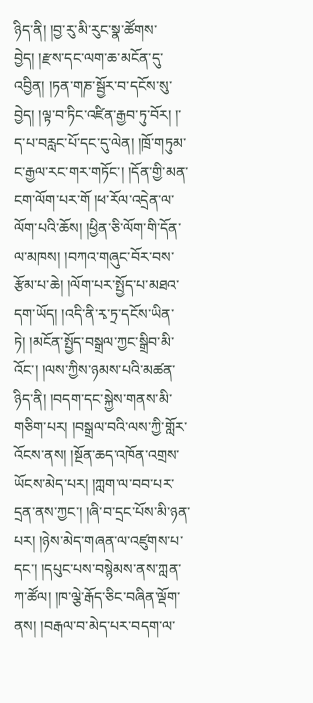ཉིད་ནི། །བྱ་རུ་མི་རུང་སྣ་ཚོགས་བྱེད། །རྫས་དང་ལག་ཆ་མངོན་དུ་འབྱིན། །ཏན་གཎ་སྦྱོར་བ་དངོས་སུ་བྱེད། །ལྟ་བ་ཏིང་འཛིན་རྒྱབ་ཏུ་བོར། །་ད་པ་བརླང་པོ་དང་དུ་ལེན། །ཁྲོ་གཏུམ་ང་རྒྱལ་རང་གར་གཏོང་། །དོན་གྱི་མན་ངག་ལོག་པར་གོ །ཕ་རོལ་འདྲེན་ལ་ལོག་པའི་ཆོས། །ཕྱིན་ཅི་ལོག་གི་དོན་ལ་མཁས། །བཀའ་གཞུང་བོར་བས་རྩོམ་པ་ཆེ། །ལོག་པར་སྤྱོད་པ་མཐའ་དག་ཡོད། །འདི་ནི་རྭ་ཏྲ་དངོས་ཡིན་ཏེ། །མངོན་སྤྱོད་བསྒྲལ་ཀྱང་སྒྲིབ་མི་འོང་། །ལས་ཀྱིས་ཉམས་པའི་མཚན་ཉིད་ནི། །བདག་དང་སྐྱེས་གནས་མི་གཅིག་པར། །བསྒྲལ་བའི་ལས་ཀྱི་གློར་འོངས་ནས། །སྔོན་ཆད་འཁོན་འགྲས་ཡོངས་མེད་པར། །ཀླག་ལ་བབ་པར་དྲན་ནས་ཀྱང་། །ཞི་བ་དྲང་པོས་མི་ཉན་པར། །ཉེས་མེད་གཞན་ལ་འཛུགས་པ་དང་། །དཔུང་པས་བསྙེམས་ནས་ཀླན་ཀ་ཚོལ། །ཁ་ལྕེ་རྒོད་ཅིང་བཞིན་ལྡོག་ནས། །བརྒལ་བ་མེད་པར་བདག་ལ་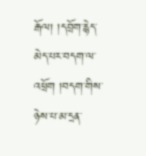རྒོལ། །དབྲོག་རྙེད་མེད་པར་བདག་ལ་འཕྲོག །བདག་གིས་ཉེས་པ་མ་དྲན་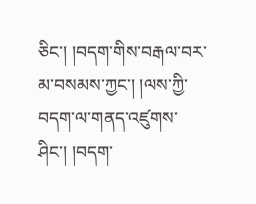ཅིང་། །བདག་གིས་བརྒལ་བར་མ་བསམས་ཀྱང་། །ལས་ཀྱི་བདག་ལ་གནད་འཛུགས་ཤིང་། །བདག་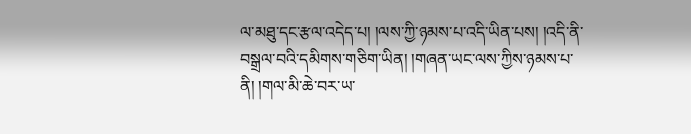ལ་མཐུ་དང་རྩལ་འདེད་པ། །ལས་ཀྱི་ཉམས་པ་འདི་ཡིན་པས། །འདི་ནི་བསྒྲལ་བའི་དམིགས་གཅིག་ཡིན། །གཞན་ཡང་ལས་ཀྱིས་ཉམས་པ་ནི། །གལ་མི་ཆེ་བར་ཡ་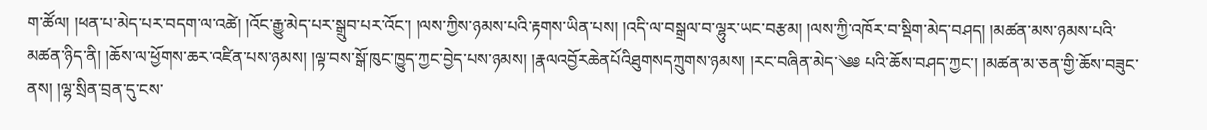ག་ཚོལ། །ཕན་པ་མེད་པར་བདག་ལ་འཚེ། །འོང་རྒྱུ་མེད་པར་སྒྲུབ་པར་འོང་། །ལས་ཀྱིས་ཉམས་པའི་རྟགས་ཡིན་པས། །འདི་ལ་བསྒྲལ་བ་ལྷུར་ཡང་བརྩམ། །ལས་ཀྱི་འཁོར་བ་སྡིག་མེད་བཤད། །མཚན་མས་ཉམས་པའི་མཚན་ཉིད་ནི། །ཆོས་ལ་ཕྱོགས་ཆར་འཛིན་པས་ཉམས། །ལྟ་བས་སྒོ་ཁུང་ཁྱུད་ཀྱང་བྱེད་པས་ཉམས། །རྣལའབྱོརཆེནཔོའིཐུགསདཀྲུགས་ཉམས། །རང་བཞིན་མེད་༄༅ པའི་ཆོས་བཤད་ཀྱང་། །མཚན་མ་ཅན་གྱི་ཆོས་བཟུང་ནས། །ལྷ་སྲིན་བྲན་དུ་ངས་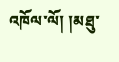འཁོལ་ལོ། །མཐུ་